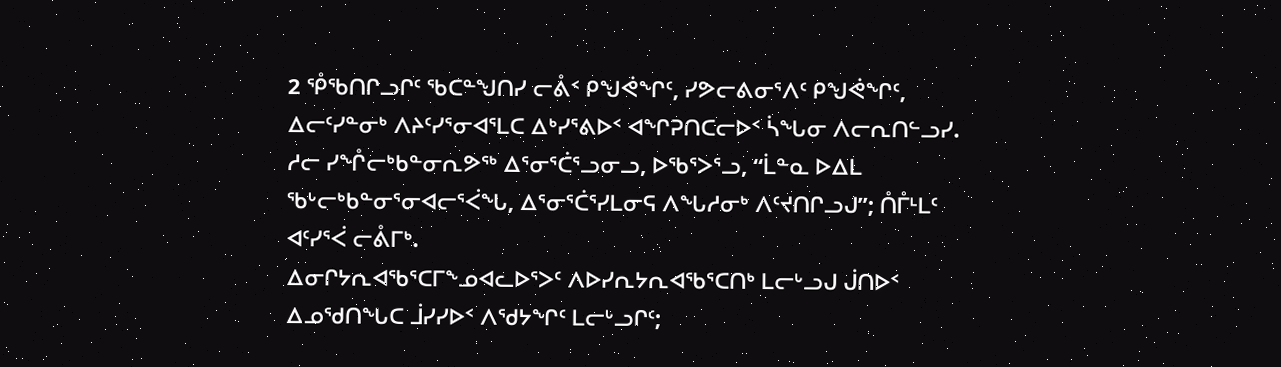2 ᕾᖃᑎᒋᓗᒋᑦ ᖃᑕᓐᖑᑎᓯ ᓕᕔᑉ ᑭᖑᕚᖏᑦ, ᓯᕗᓕᕕᓂᕐᐱᑦ ᑭᖑᕚᖏᑦ, ᐃᓕᑦᓯᓐᓂᒃ ᐱᔨᑦᓯᕐᓂᐊᕐᒪᑕ ᐃᒃᓯᕐᕕᐅᑉ ᐊᖏᕈᑎᑕᓕᐅᑉ ᓵᖓᓂ ᐱᓕᕆᑎᓪᓗᓯ.
ᓱᓕ ᓯᖎᓕᒃᑲᓐᓂᕆᕗᖅ ᐃᕐᓂᕐᑖᕐᓗᓂᓗ, ᐅᖃᕐᐳᕐᓗ, “ᒫᓐᓇ ᐅᐃᒪ ᖃᒡᓕᒃᑲᓐᓂᕐᓂᐊᓕᕐᐹᖓ, ᐃᕐᓂᕐᑖᕐᓯᒪᓂᕋ ᐱᖓᓱᓂᒃ ᐱᑦᔪᑎᒋᓗᒍ”; ᑍᒤᒻᒪᑦ ᐊᑦᓯᕐᐹ ᓕᕔᒥᒃ.
ᐃᓂᒋᔭᕆᐊᖃᕐᑕᒥᖕᓄᐊᓚᐅᕐᐳᑦ ᐱᐅᓯᕆᔭᕆᐊᖃᕐᑕᑎᒃ ᒪᓕᒡᓗᒍ ᒎᑎᐅᑉ ᐃᓄᖁᑎᖓᑕ ᒨᓯᓯᐅᑉ ᐱᖁᔭᖏᑦ ᒪᓕᒡᓗᒋᑦ;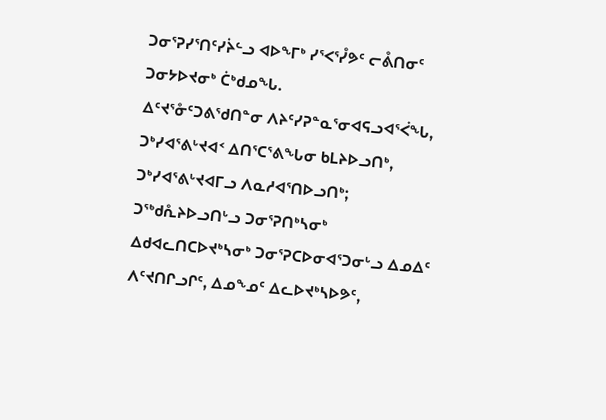ᑐᓂᕐᕈᓯᕐᑎᑦᓯᔩᓪᓗ ᐊᐅᖕᒥᒃ ᓯᕐᐸᕐᓮᕗᑦ ᓕᕔᑎᓂᑦ ᑐᓂᔭᐅᔪᓂᒃ ᑖᒃᑯᓄᖓ.
ᐃᑦᔪᕐᓁᑦᑐᕕᖁᑎᓐᓂ ᐱᔨᑦᓯᕈᓐᓇᕐᓂᐊᕋᓗᐊᕐᐹᖓ, ᑐᒃᓯᐊᕐᕕᒡᔪᐊᑉ ᐃᑎᕐᑕᕐᕕᖓᓂ ᑲᒪᔨᐅᓗᑎᒃ, ᑐᒃᓯᐊᕐᕕᒡᔪᐊᒥᓗ ᐱᓇᓱᐊᕐᑎᐅᓗᑎᒃ; ᑐᖅᑯᕅᔨᐅᓗᑎᒡᓗ ᑐᓂᕐᕈᑎᒃᓴᓂᒃ ᐃᑯᐊᓚᑎᑕᐅᔪᒃᓴᓂᒃ ᑐᓂᕐᕈᑕᐅᓂᐊᕐᑐᓂᒡᓗ ᐃᓄᐃᑦ ᐱᑦᔪᑎᒋᓗᒋᑦ, ᐃᓄᖕᓄᑦ ᐃᓚᐅᔪᒃᓴᐅᕗᑦ,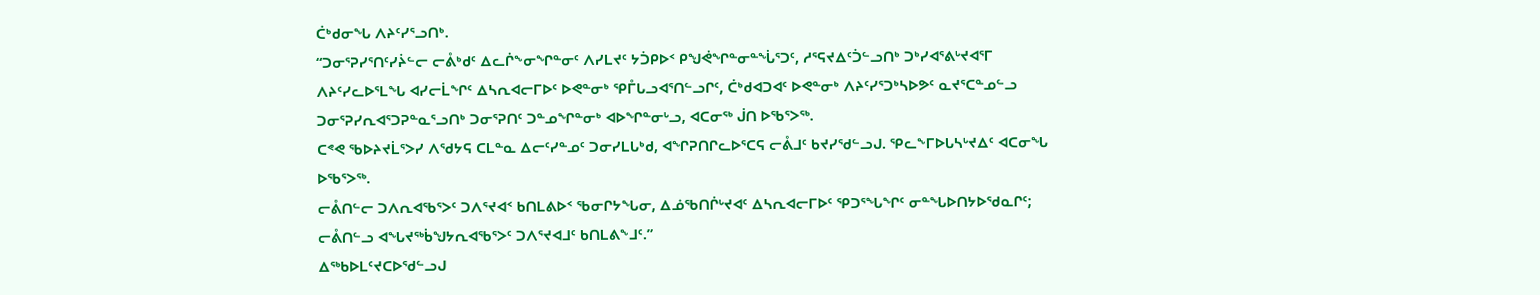ᑖᒃᑯᓂᖓ ᐱᔨᑦᓯᕐᓗᑎᒃ.
“ᑐᓂᕐᕈᓯᕐᑎᑦᓯᔩᓪᓕ ᓕᕔᒃᑯᑦ ᐃᓚᒌᖕᓂᖏᓐᓂᑦ ᐱᓯᒪᔪᑦ ᔭᑑᑭᐅᑉ ᑭᖑᕚᖏᓐᓂᓐᖔᕐᑐᑦ, ᓱᕐᕋᔪᐃᑦᑑᓪᓗᑎᒃ ᑐᒃᓯᐊᕐᕕᒡᔪᐊᕐᒥ ᐱᔨᑦᓯᓚᐅᕐᒪᖓ ᐊᓯᓕᒫᖏᑦ ᐃᓴᕆᐊᓕᒥᐅᑦ ᐅᕙᓐᓂᒃ ᕿᒤᒐᓗᐊᕐᑎᓪᓗᒋᑦ, ᑖᒃᑯᐊᑐᐊᑦ ᐅᕙᓐᓂᒃ ᐱᔨᑦᓯᕐᑐᒃᓴᐅᕗᑦ ᓇᔪᕐᑕᓐᓄᓪᓗ ᑐᓂᕐᕈᓯᕆᐊᕐᑐᕈᓐᓇᕐᓗᑎᒃ ᑐᓂᕐᕈᑎᑦ ᑐᓐᓄᖏᓐᓂᒃ ᐊᐅᖏᓐᓂᒡᓗ, ᐊᑕᓂᖅ ᒎᑎ ᐅᖃᕐᐳᖅ.
ᑕᕝᕙ ᖃᐅᔨᔪᒫᕐᐳᓯ ᐱᖁᔭᕋ ᑕᒪᓐᓇ ᐃᓕᑦᓯᓐᓄᑦ ᑐᓂᓯᒪᒐᒃᑯ, ᐊᖏᕈᑎᒋᓚᐅᕐᑕᕋ ᓕᕔᒧᑦ ᑲᔪᓯᖁᓪᓗᒍ. ᕿᓚᖕᒥᐅᒐᓴᒡᔪᐃᑦ ᐊᑕᓂᖓ ᐅᖃᕐᐳᖅ.
ᓕᕔᑎᓪᓕ ᑐᐱᕆᐊᖃᕐᐳᑦ ᑐᐱᕐᔪᐊᑉ ᑲᑎᒪᕕᐅᑉ ᖃᓂᒋᔭᖓᓂ, ᐃᓅᖃᑎᒌᒡᔪᐊᑦ ᐃᓴᕆᐊᓕᒥᐅᑦ ᕿᑐᕐᖓᖏᑦ ᓂᓐᖓᐅᑎᔭᐅᖁᓇᒋᑦ; ᓕᕔᑎᓪᓗ ᐊᖓᔪᖅᑳᖑᔭᕆᐊᖃᕐᐳᑦ ᑐᐱᕐᔪᐊᒧᑦ ᑲᑎᒪᕕᖕᒧᑦ.”
ᐃᖅᑲᐅᒪᑦᔪᑕᐅᖁᓪᓗᒍ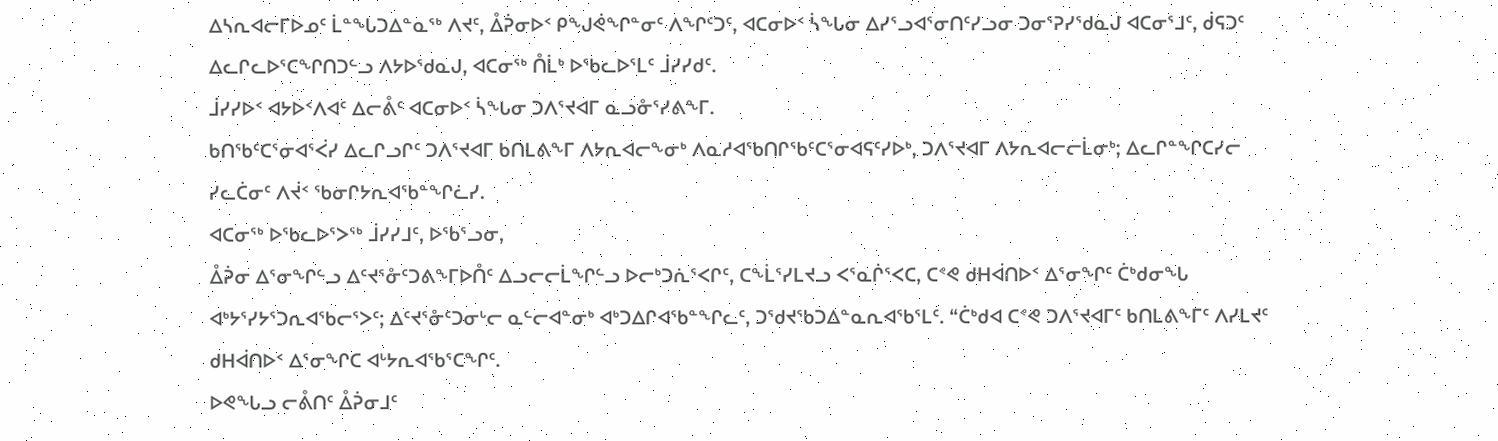ᐃᓴᕆᐊᓕᒥᐅᓄᑦ ᒫᓐᖓᑐᐃᓐᓇᖅ ᐱᔪᑦ, ᐂᕉᓂᐅᑉ ᑭᖑᕚᖏᓐᓂᑦ ᐱᖏᑦᑐᑦ, ᐊᑕᓂᐅᑉ ᓵᖓᓂ ᐃᓯᕐᓗᐊᕐᓂᑎᑦᓯᓗᓂ ᑐᓂᕐᕈᓯᖁᓇᒍ ᐊᑕᓂᕐᒧᑦ, ᑰᕋᑐᑦ ᐃᓚᒋᓚᐅᕐᑕᖏᑎᑐᓪᓗ ᐱᔭᐅᖁᓇᒍ, ᐊᑕᓂᖅ ᑍᒫᒃ ᐅᖃᓚᐅᕐᒪᑦ ᒨᓯᓯᑯᑦ.
ᒨᓯᓯᐅᑉ ᐊᔭᐅᑉᐱᐊᑦ ᐃᓕᕔᑦ ᐊᑕᓂᐅᑉ ᓵᖓᓂ ᑐᐱᕐᔪᐊᒥ ᓇᓗᓁᕐᓯᕕᖕᒥ.
ᑲᑎᖃᑦᑕᕐᓂᐊᕐᐹᓯ ᐃᓚᒋᓗᒋᑦ ᑐᐱᕐᔪᐊᒥ ᑲᑎᒪᕕᖕᒥ ᐱᔭᕆᐊᓕᖕᓂᒃ ᐱᓇᓱᐊᖃᑎᒋᖃᑦᑕᕐᓂᐊᕋᑦᓯᐅᒃ, ᑐᐱᕐᔪᐊᒥ ᐱᔭᕆᐊᓕᓕᒫᓂᒃ; ᐃᓚᒋᓐᖏᑕᓯᓕ ᓯᓚᑖᓂᑦ ᐱᔫᑉ ᖃᓂᒋᔭᕆᐊᖃᓐᖏᓛᓯ.
ᐊᑕᓂᖅ ᐅᖃᓚᐅᕐᐳᖅ ᒨᓯᓯᒧᑦ, ᐅᖃᕐᓗᓂ,
ᐂᕉᓂ ᐃᕐᓂᖏᓪᓗ ᐃᑦᔪᕐᓁᑦᑐᕕᖕᒥᐅᑍᑦ ᐃᓗᓕᓕᒫᖏᓪᓗ ᐅᓕᒃᑐᕇᕐᐸᒋᑦ, ᑕᖕᒫᕐᓯᒪᔪᓗ ᐸᕐᓇᒌᕐᐸᑕ, ᑕᕝᕙ ᑯᕼᐋᑎᐅᑉ ᐃᕐᓂᖏᑦ ᑖᒃᑯᓂᖓ ᐊᒃᔭᕐᓯᔭᕐᑐᕆᐊᖃᓕᕐᐳᑦ; ᐃᑦᔪᕐᓁᑦᑐᓂᒡᓕ ᓇᓪᓕᐊᓐᓂᒃ ᐊᒃᑐᐃᒋᐊᖃᓐᖏᓚᑦ, ᑐᖁᔪᖃᑐᐃᓐᓇᕆᐊᖃᕐᒪᑦ. “ᑖᒃᑯᐊ ᑕᕝᕙ ᑐᐱᕐᔪᐊᒥᑦ ᑲᑎᒪᕕᖕᒥᑦ ᐱᓯᒪᔪᑦ ᑯᕼᐋᑎᐅᑉ ᐃᕐᓂᖏᑕ ᐊᒡᔭᕆᐊᖃᕐᑕᖏᑦ.
ᐅᕙᖓᓗ ᓕᕔᑎᑦ ᐂᕉᓂᒧᑦ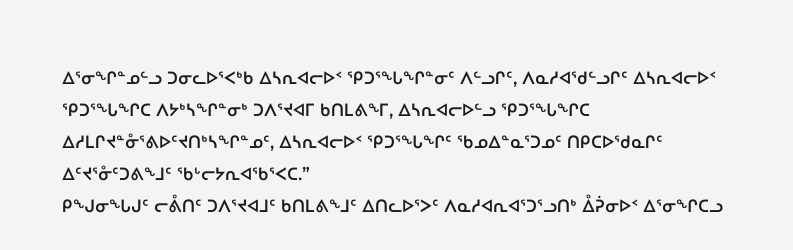ᐃᕐᓂᖏᓐᓄᓪᓗ ᑐᓂᓚᐅᕐᐸᒃᑲ ᐃᓴᕆᐊᓕᐅᑉ ᕿᑐᕐᖓᖏᓐᓂᑦ ᐱᓪᓗᒋᑦ, ᐱᓇᓱᐊᖁᓪᓗᒋᑦ ᐃᓴᕆᐊᓕᐅᑉ ᕿᑐᕐᖓᖏᑕ ᐱᔭᒃᓴᖏᓐᓂᒃ ᑐᐱᕐᔪᐊᒥ ᑲᑎᒪᕕᖕᒥ, ᐃᓴᕆᐊᓕᐅᓪᓗ ᕿᑐᕐᖓᖏᑕ ᐃᓱᒪᒋᔪᓐᓁᕐᕕᐅᑦᔪᑎᒃᓴᖏᓐᓄᑦ, ᐃᓴᕆᐊᓕᐅᑉ ᕿᑐᕐᖓᖏᑦ ᖃᓄᐃᓐᓇᕐᑐᓄᑦ ᑎᑭᑕᐅᖁᓇᒋᑦ ᐃᑦᔪᕐᓁᑦᑐᕕᖕᒧᑦ ᖃᒡᓕᔭᕆᐊᖃᕐᐸᑕ.”
ᑭᖑᓂᖓᒍᑦ ᓕᕔᑎᑦ ᑐᐱᕐᔪᐊᒧᑦ ᑲᑎᒪᕕᖕᒧᑦ ᐃᑎᓚᐅᕐᐳᑦ ᐱᓇᓱᐊᕆᐊᕐᑐᕐᓗᑎᒃ ᐂᕉᓂᐅᑉ ᐃᕐᓂᖏᑕᓗ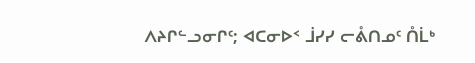ᐱᔨᒋᓪᓗᓂᒋᑦ; ᐊᑕᓂᐅᑉ ᒨᓯᓯ ᓕᕔᑎᓄᑦ ᑍᒫᒃ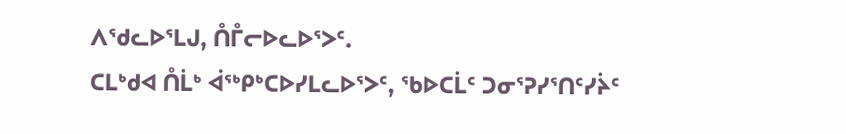ᐱᖁᓚᐅᕐᒪᒍ, ᑍᒤᓕᐅᓚᐅᕐᐳᑦ.
ᑕᒪᒃᑯᐊ ᑍᒫᒃ ᐋᖅᑭᒃᑕᐅᓯᒪᓚᐅᕐᐳᑦ, ᖃᐅᑕᒫᑦ ᑐᓂᕐᕈᓯᕐᑎᑦᓯᔩᑦ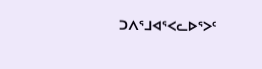ᑐᐱᕐᒧᐊᕐᐸᓚᐅᕐᐳᑦ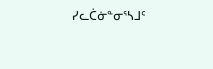ᓯᓚᑖᓃᓐᓂᕐᓴᒧᑦ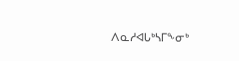ᐱᓇᓱᐊᒐᒃᓴᒥᖕᓂᒃ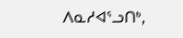ᐱᓇᓱᐊᕐᓗᑎᒃ,